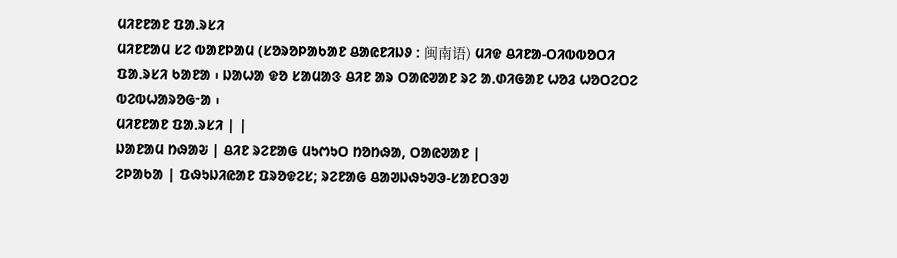ᱢᱤᱱᱱᱟᱱ ᱯᱟᱹᱨᱥᱤ
ᱢᱤᱱᱱᱟᱢ ᱥᱮ ᱵᱟᱱᱞᱟᱢ (ᱥᱚᱨᱚᱞᱟᱠᱟᱱ ᱪᱟᱭᱱᱤᱡᱽ : 闽南语) ᱢᱤᱫ ᱪᱤᱱᱟ-ᱛᱤᱵᱵᱚᱛᱤ ᱯᱟᱹᱨᱥᱤ ᱠᱟᱱᱟ ᱾ ᱡᱟᱦᱟ ᱫᱚ ᱥᱟᱢᱟᱝ ᱪᱤᱱ ᱟᱨ ᱛᱟᱭᱣᱟᱱ ᱨᱮ ᱟᱹᱰᱤᱜᱟᱱ ᱦᱚᱲ ᱦᱚᱛᱮᱛᱮ ᱵᱮᱵᱦᱟᱨᱚᱜᱼᱟ ᱾
ᱢᱤᱱᱱᱟᱱ ᱯᱟᱹᱨᱥᱤ | |
ᱡᱟᱱᱟᱢ ᱴᱷᱟᱶ | ᱪᱤᱱ ᱨᱮᱱᱟᱜ ᱢᱩᱬᱩᱛ ᱴᱚᱴᱷᱟ, ᱛᱟᱭᱣᱟᱱ |
ᱮᱞᱟᱠᱟ | ᱯᱷᱩᱡᱤᱭᱟᱱ ᱯᱨᱚᱫᱮᱥ; ᱨᱮᱱᱟᱜ ᱪᱟᱣᱡᱷᱩᱣᱳ-ᱥᱟᱱᱛᱳᱣ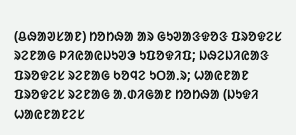(ᱪᱷᱟᱣᱥᱟᱱ) ᱴᱚᱴᱷᱟ ᱟᱨ ᱜᱩᱣᱟᱝᱫᱚᱝ ᱯᱨᱚᱫᱮᱥ ᱨᱮᱱᱟᱜ ᱞᱤᱭᱟᱭᱡᱩᱣᱳ ᱩᱯᱚᱫᱤᱯ; ᱡᱷᱮᱡᱤᱭᱟᱝ ᱯᱨᱚᱫᱮᱥ ᱨᱮᱱᱟᱜ ᱠᱚᱧᱮ ᱩᱛᱟᱹᱨ; ᱦᱟᱭᱱᱟᱱ ᱯᱨᱚᱫᱮᱥ ᱨᱮᱱᱟᱜ ᱟᱹᱰᱤᱜᱟᱱ ᱴᱚᱴᱷᱟ (ᱡᱩᱫᱤ ᱦᱟᱭᱱᱟᱱᱮᱥ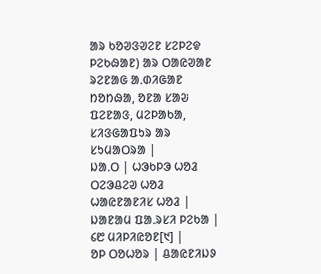ᱟᱨ ᱠᱚᱣᱝᱣᱮᱱ ᱥᱮᱞᱮᱫ ᱞᱮᱠᱷᱟᱱ) ᱟᱨ ᱛᱟᱭᱣᱟᱱ ᱨᱮᱱᱟᱜ ᱟᱹᱰᱤᱜᱟᱱ ᱴᱚᱴᱷᱟ, ᱚᱱᱟ ᱥᱟᱶ ᱯᱮᱱᱟᱝ, ᱢᱮᱞᱟᱠᱟ, ᱥᱤᱝᱜᱟᱯᱩᱨ ᱟᱨ ᱥᱩᱢᱟᱛᱨᱟ |
ᱡᱟᱹᱛ | ᱦᱳᱠᱞᱳ ᱦᱚᱲ ᱛᱮᱳᱪᱮᱣ ᱦᱚᱲ ᱦᱟᱭᱱᱟᱱᱤᱥ ᱦᱚᱲ |
ᱡᱟᱱᱟᱢ ᱯᱟᱹᱨᱥᱤ ᱞᱮᱠᱟ | ᱔᱘ ᱢᱤᱞᱤᱭᱚᱱ[᱑] |
ᱚᱞ ᱛᱚᱦᱚᱨ | ᱪᱟᱭᱱᱤᱡᱽ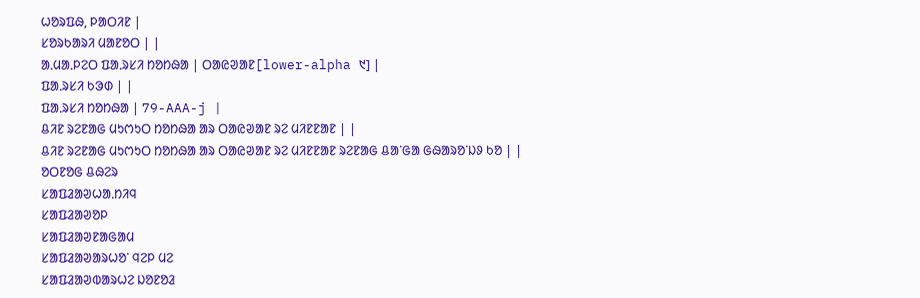ᱦᱚᱨᱯᱷ, ᱞᱟᱛᱤᱱ |
ᱥᱚᱨᱠᱟᱨᱤ ᱢᱟᱱᱚᱛ | |
ᱟᱹᱢᱟᱹᱞᱮᱛ ᱯᱟᱹᱨᱥᱤ ᱴᱚᱴᱷᱟ | ᱛᱟᱭᱣᱟᱱ[lower-alpha ᱑] |
ᱯᱟᱹᱨᱥᱤ ᱠᱳᱰ | |
ᱯᱟᱹᱨᱥᱤ ᱴᱚᱴᱷᱟ | 79-AAA-j |
ᱪᱤᱱ ᱨᱮᱱᱟᱜ ᱢᱩᱬᱩᱛ ᱴᱚᱴᱷᱟ ᱟᱨ ᱛᱟᱭᱣᱟᱱ ᱨᱮ ᱢᱤᱱᱱᱟᱱ | |
ᱪᱤᱱ ᱨᱮᱱᱟᱜ ᱢᱩᱬᱩᱛ ᱴᱚᱴᱷᱟ ᱟᱨ ᱛᱟᱭᱣᱟᱱ ᱨᱮ ᱢᱤᱱᱱᱟᱱ ᱨᱮᱱᱟᱜ ᱪᱟᱸᱜᱟ ᱜᱷᱟᱨᱚᱸᱡᱽ ᱠᱚ | |
ᱚᱛᱱᱚᱜ ᱪᱷᱮᱨ
ᱥᱟᱯᱲᱟᱣᱦᱟᱹᱴᱤᱧ
ᱥᱟᱯᱲᱟᱣᱚᱞ
ᱥᱟᱯᱲᱟᱣᱱᱟᱜᱟᱢ
ᱥᱟᱯᱲᱟᱣᱟᱨᱦᱚᱸ ᱧᱮᱞ ᱢᱮ
ᱥᱟᱯᱲᱟᱣᱵᱟᱨᱦᱮ ᱡᱚᱱᱚᱲ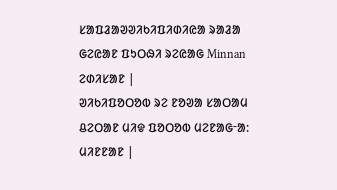ᱥᱟᱯᱲᱟᱣᱣᱤᱠᱤᱯᱤᱰᱤᱭᱟ ᱨᱟᱲᱟ ᱜᱮᱭᱟᱱ ᱯᱩᱛᱷᱤ ᱨᱮᱭᱟᱜ Minnan ᱮᱰᱤᱥᱟᱱ |
ᱣᱤᱠᱤᱯᱚᱛᱚᱵ ᱨᱮ ᱱᱚᱣᱟ ᱥᱟᱛᱟᱢ ᱪᱮᱛᱟᱱ ᱢᱤᱫ ᱯᱚᱛᱚᱵ ᱢᱮᱱᱟᱜᱼᱟ: ᱢᱤᱱᱱᱟᱱ |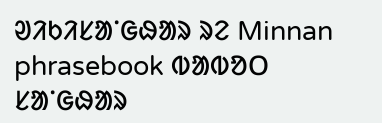ᱣᱤᱠᱤᱥᱟᱸᱜᱷᱟᱨ ᱨᱮ Minnan phrasebook ᱵᱟᱵᱚᱛ ᱥᱟᱸᱜᱷᱟᱨ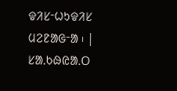ᱫᱤᱥᱼᱦᱩᱫᱤᱥ ᱢᱮᱱᱟᱜᱼᱟ ᱾ |
ᱥᱟᱹᱠᱷᱭᱟᱹᱛ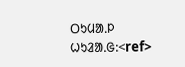ᱛᱩᱢᱟᱹᱞ ᱦᱩᱲᱟᱹᱜ:<ref>